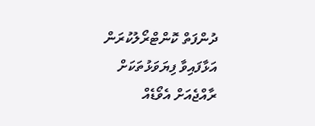ދުންފަތް ކޮންޓްރޯލުކުރަން އަޅާފައިވާ ފިޔަވަޅުތަކަށް ރާއްޖެއަށް އެވޯޑެއް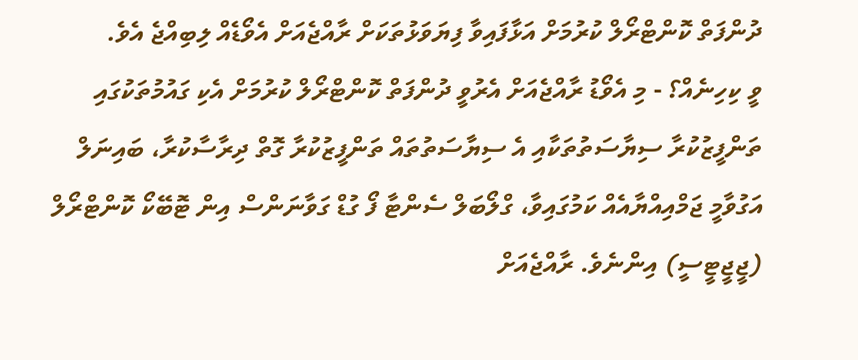ދުންފަތް ކޮންޓްރޯލް ކުރުމަށް އަޅާފައިވާ ފިޔަވަޅުތަކަށް ރާއްޖެއަށް އެވޯޑެއް ލިބިއްޖެ އެވެ.
ވީ ކިހިނެއް؟ - މި އެވޯޑު ރާއްޖެއަށް އެރުވީ ދުންފަތް ކޮންޓްރޯލް ކުރުމަށް އެކި ގައުމުތަކުގައި ތަންފީޒުކުރާ ސިޔާސަތުތަކާއި އެ ސިޔާސަތުތައް ތަންފީޒުކުރާ ގޮތް ދިރާސާކުރާ، ބައިނަލް އަގުވާމީ ޖަމްއިއްޔާއެއް ކަމުގައިވާ، ގްލޯބަލް ސެންޓާ ފޯ ގުޑް ގަވާނަންސް އިން ޓޮބޭކޯ ކޮންޓްރޯލް (ޖީޖީޓީސީ) އިންނެވެ. ރާއްޖެއަށް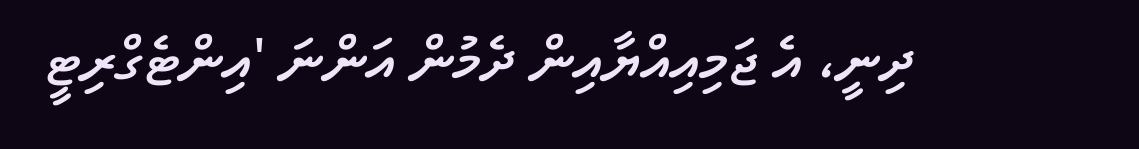ދިނީ، އެ ޖަމިއިއްޔާއިން ދެމުން އަންނަ 'އިންޓެގްރިޓީ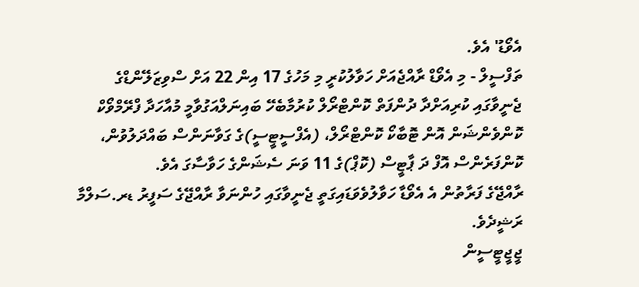އެވޯޑު' އެވެ.
ތަފްސީލް - މި އެވޯޑް ރާއްޖެއަށް ހަވާލުކުރީ މި މަހުގެ 17 އިން 22 އަށް ސްވިޒަލޭންޑްގެ ޖެނީވާގައި ކުރިއަށްދާ ދުންފަތް ކޮންޓްރޯލް ކުރުމާބެހޭ ބައިނަލްއަގުވާމީ މުއާހަދާ ފްރޭމްވޯކް ކޮންވެންޝަން އޮން ޓޮބާކޯ ކޮންޓްރޯލް، (އެފްސީޓީސީ)ގެ ގަވާނަންސް ބައްދަލުވުން، ކޮންފަރެންސް އޮފް ދަ ޕާޓީސް (ކޮޕް)ގެ 11 ވަނަ ސެޝަންގެ ހަވާސާގަ އެވެ.
ރާއްޖޭގެ ފަރާތުން އެ އެވޯޑާ ހަވާލުވެވަޑައިގަތީ ޖެނީވާގައި ހުންނަވާ ރާއްޖޭގެ ސަފީރު ޑރ.ސަލްމާ ރަޝީދެވެ.
ޖީޖީޓީސީން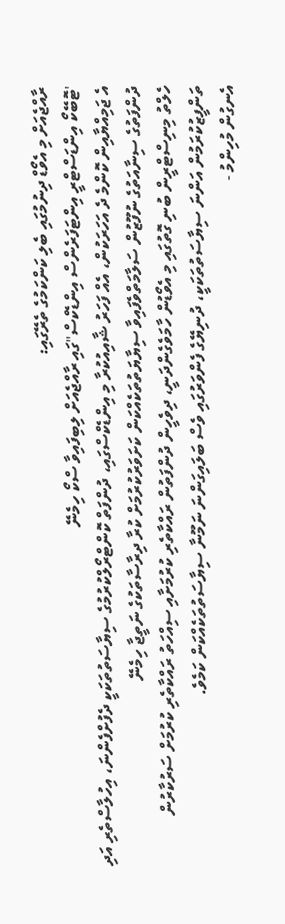ރާއްޖެއަށް މި އެވޯޑް ދިނުމުގައި ބެލި ކަންކަމުގެ ތެރޭގައި:
'ޓޮބޭކޯ އިންޑަސްޓްރީ އިންޓަފަރެންސް އިންޑެކްސް"ގައި ރާއްޖެއަށް ލިބިފައިވާ ސްކޯ ހިމެނޭ
އެ ޖަމިއްޔާއިން ކޮންމެ ދެ އަހަރަކުން، އެއް ފަހަރު ޝާއިއުކުރާ މި އިންޑެކްސްގައި، ދުންފަތް ކޮންޓްރޯލްކުރުމުގެ ސިޔާސަތުތަކަކީ ދެފުށްފެންނަ، އިހުލާސްތެރި އަދި ދުންފަތުގެ ސިނާއަތުގެ ނުފޫޒުން ސަލާމަތްވެފައިވާ ސިޔާޔަތުތަކެއްކަން ކަށަވަރުކުރުމަށް ކުރާ ދިރާސާތަކުގެ ނަތީޖާ ހިމެނޭ
ހެލްތު މިނިސްޓްރީން ބުނި ގޮތުގައި މި އެވޯޑުން ހާމަވެގެންދަނީ، ދިވެހީން ދުންފަތުން ރައްކާތެރި ކުރުމަށާއި ސިއްހަތު ރައްކާތެރި ކުރުމަށް ސަރުކާރުން ތަންފީޒުކުރަމުން އަންނަ ސިޔާސަތުތަކަކީ، ދުނިޔޭގެ ފެންވަރުގައި ވެސް ބަލައިގަންނަ ނަމޫނާ ސިޔާސަތުތަކެއްކަން ކަމެވެ.
އެނގުން މުހިންމު -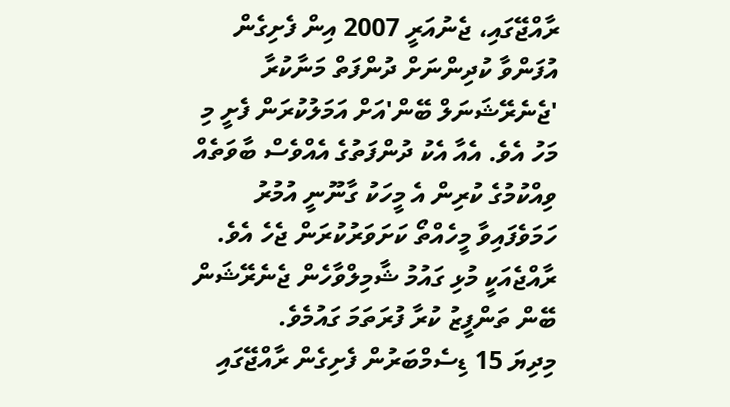ރާއްޖޭގައި، ޖެނުއަރީ 2007 އިން ފެށިގެން އުފަންވާ ކުދިންނަށް ދުންފަތް މަނާކުރާ 'ޖެނެރޭޝަނަލް ބޭން'އަށް އަމަލުކުރަން ފެށީ މި މަހު އެވެ. އެއާ އެކު ދުންފަތުގެ އެއްވެސް ބާވަތެއް ވިއްކުމުގެ ކުރިން އެ މީހަކު ގާނޫނީ އުމުރު ހަމަވެފައިވާ މީހެއްތޯ ކަށަވަރުކުރަން ޖެހެ އެވެ. ރާއްޖެއަކީ މުޅި ގައުމު ޝާމިލްވާހެން ޖެނެރޭޝަން ބޭން ތަންފީޒު ކުރާ ފުރަތަމަ ގައުމެވެ.
މިދިޔަ 15 ޑިސެމްބަރުން ފެށިގެން ރާއްޖޭގައި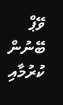ވޭޕް ބޭނުން ކުރުމާއި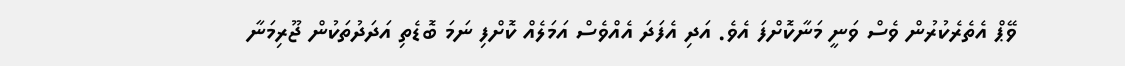ވޭޕް އެތެރެކުރުން ވެސް ވަނީ މަނާކޮށްފަ އެވެ. އަދި އެފަދަ އެއްވެސް އަމަލެއް ކޮށްފި ނަމަ ބޮޑެތި އަދަދުތަކުން ޖޫރިމަނާ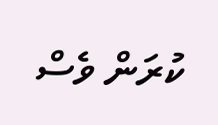ކުރަން ވެސް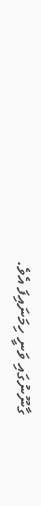ގާނޫނުގައި ވަނީ ހިމަނައިފަ އެވެ.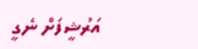އަރުޝީފަށް ނެގީ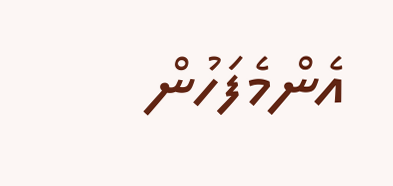އެންމެފަހުން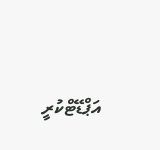އަޕްޑޭޓްކުރީ